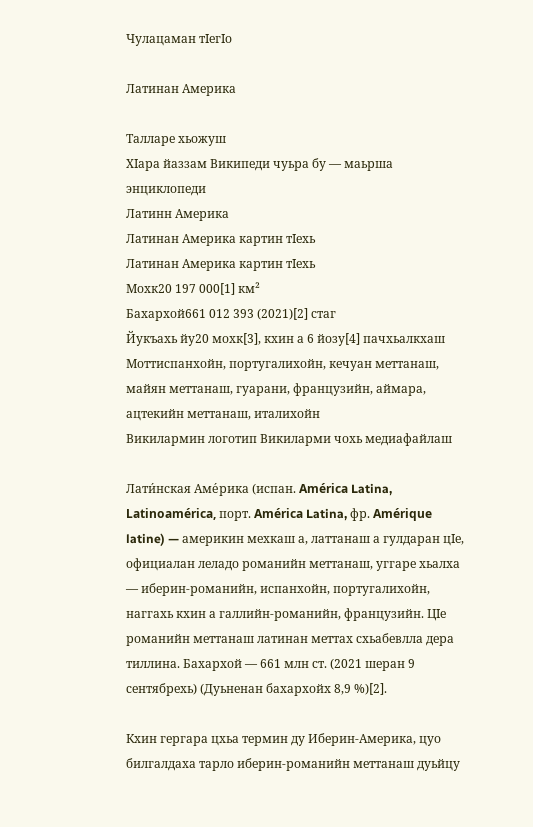Чулацаман тӀегӀо

Латинан Америка

Талларе хьожуш
ХӀара йаззам Википеди чуьра бу — маьрша энциклопеди
Латинн Америка
Латинан Америка картин тӀехь
Латинан Америка картин тӀехь
Мохк20 197 000[1] км²
Бахархой661 012 393 (2021)[2] стаг
Йукъахь йу20 мохк[3], кхин а 6 йозу[4] пачхьалкхаш
Моттиспанхойн, португалихойн, кечуан меттанаш, майян меттанаш, гуарани, французийн, аймара, ацтекийн меттанаш, италихойн
Викилармин логотип Викиларми чохь медиафайлаш

Лати́нская Аме́рика (испан. América Latina, Latinoamérica, порт. América Latina, фр. Amérique latine) — америкин мехкаш а, латтанаш а гулдаран цӀе, официалан леладо романийн меттанаш, уггаре хьалха — иберин-романийн, испанхойн, португалихойн, наггахь кхин а галлийн-романийн, французийн. ЦӀе романийн меттанаш латинан меттах схьабевлла дера тиллина. Бахархой — 661 млн ст. (2021 шеран 9 сентябрехь) (Дуьненан бахархойх 8,9 %)[2].

Кхин гергара цхьа термин ду Иберин-Америка, цуо билгалдаха тарло иберин-романийн меттанаш дуьйцу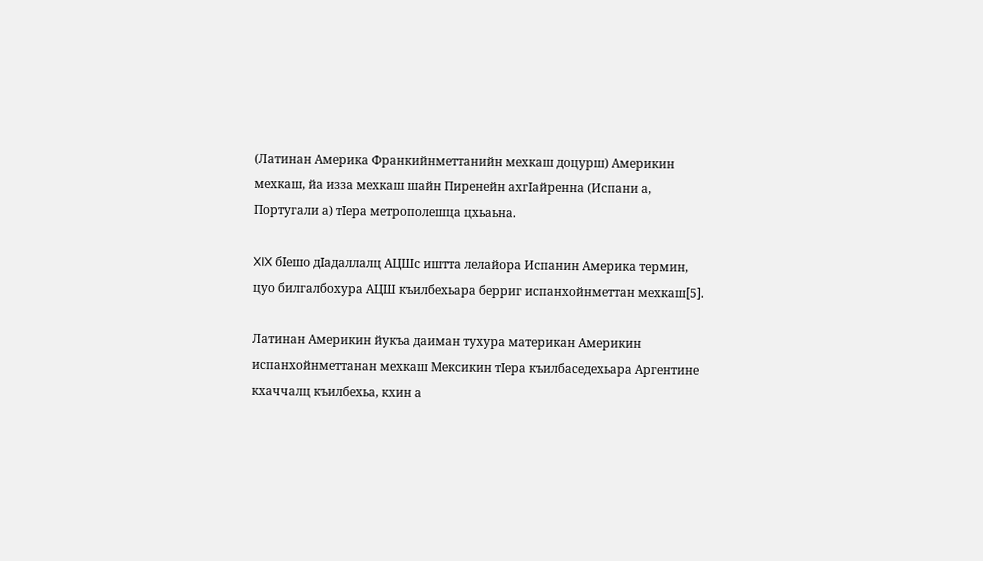(Латинан Америка Франкийнметтанийн мехкаш доцурш) Америкин мехкаш, йа изза мехкаш шайн Пиренейн ахгӀайренна (Испани а, Португали а) тӀера метрополешца цхьаьна.

XIX бӀешо дӀадаллалц АЦШс иштта лелайора Испанин Америка термин, цуо билгалбохура АЦШ къилбехьара берриг испанхойнметтан мехкаш[5].

Латинан Америкин йукъа даиман тухура материкан Америкин испанхойнметтанан мехкаш Мексикин тӀера къилбаседехьара Аргентине кхаччалц къилбехьа, кхин а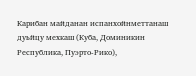Карибан майданан испанхойнметтанаш дуьйцу мехкаш (Куба, Доминикин Республика, Пуэрто-Рико),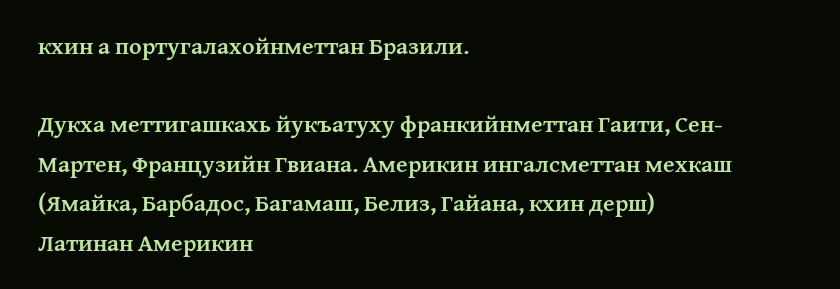кхин а португалахойнметтан Бразили.

Дукха меттигашкахь йукъатуху франкийнметтан Гаити, Сен-Мартен, Французийн Гвиана. Америкин ингалсметтан мехкаш (Ямайка, Барбадос, Багамаш, Белиз, Гайана, кхин дерш) Латинан Америкин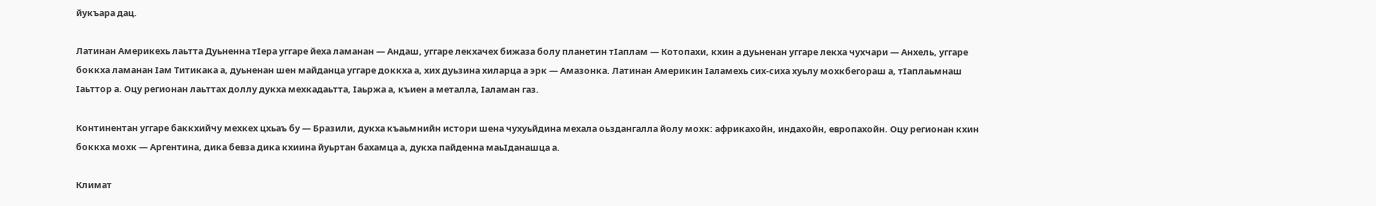йукъара дац.

Латинан Америкехь лаьтта Дуьненна тӀера уггаре йеха ламанан — Андаш, уггаре лекхачех бижаза болу планетин тӀаплам — Котопахи, кхин а дуьненан уггаре лекха чухчари — Анхель, уггаре боккха ламанан Ӏам Титикака а, дуьненан шен майданца уггаре доккха а, хих дуьзина хиларца а эрк — Амазонка. Латинан Америкин Ӏаламехь сих-сиха хуьлу мохкбегораш а, тӀаплаьмнаш Ӏаьттор а. Оцу регионан лаьттах доллу дукха мехкадаьтта, Ӏаьржа а, къиен а металла, Ӏаламан газ.

Континентан уггаре баккхийчу мехкех цхьаъ бу — Бразили, дукха къаьмнийн истори шена чухуьйдина мехала оьздангалла йолу мохк: африкахойн, индахойн, европахойн. Оцу регионан кхин боккха мохк — Аргентина, дика бевза дика кхиина йуьртан бахамца а, дукха пайденна маьӀданашца а.

Климат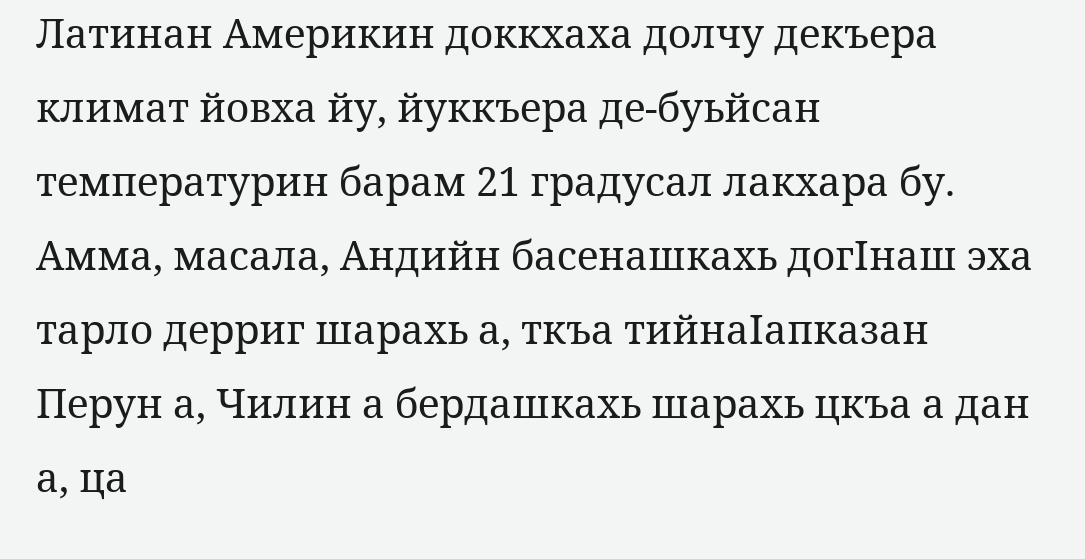Латинан Америкин доккхаха долчу декъера климат йовха йу, йуккъера де-буьйсан температурин барам 21 градусал лакхара бу. Амма, масала, Андийн басенашкахь догӀнаш эха тарло дерриг шарахь а, ткъа тийнаӀапказан Перун а, Чилин а бердашкахь шарахь цкъа а дан а, ца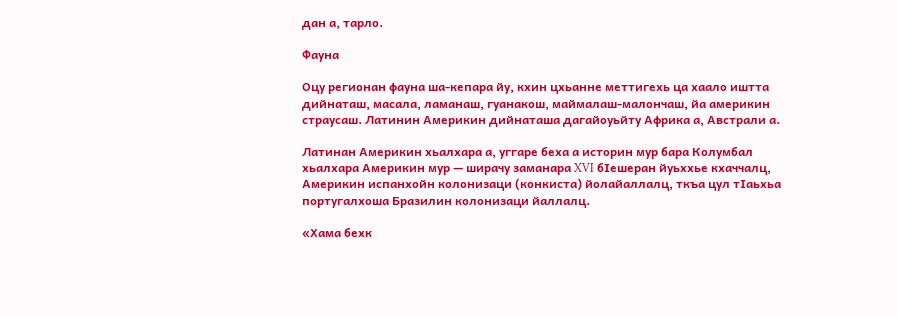дан а, тарло.

Фауна

Оцу регионан фауна ша-кепара йу, кхин цхьанне меттигехь ца хаало иштта дийнаташ, масала, ламанаш, гуанакош, маймалаш-малончаш, йа америкин страусаш. Латинин Америкин дийнаташа дагайоуьйту Африка а, Австрали а.

Латинан Америкин хьалхара а, уггаре беха а историн мур бара Колумбал хьалхара Америкин мур — ширачу заманара XVI бӀешеран йуьххье кхаччалц, Америкин испанхойн колонизаци (конкиста) йолайаллалц, ткъа цул тӀаьхьа португалхоша Бразилин колонизаци йаллалц.

«Хама бехк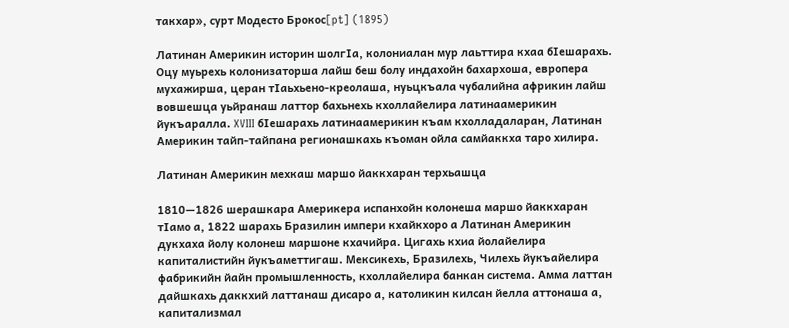такхар», сурт Модесто Брокос[pt] (1895)

Латинан Америкин историн шолгӀа, колониалан мур лаьттира кхаа бӀешарахь. Оцу муьрехь колонизаторша лайш беш болу индахойн бахархоша, европера мухажирша, церан тӀаьхьено-креолаша, нуьцкъала чубалийна африкин лайш вовшешца уьйранаш латтор бахьнехь кхоллайелира латинаамерикин йукъаралла. XVIII бӀешарахь латинаамерикин къам кхолладаларан, Латинан Америкин тайп-тайпана регионашкахь къоман ойла самйаккха таро хилира.

Латинан Америкин мехкаш маршо йаккхаран терхьашца

1810—1826 шерашкара Америкера испанхойн колонеша маршо йаккхаран тӀамо а, 1822 шарахь Бразилин импери кхайкхоро а Латинан Америкин дукхаха йолу колонеш маршоне кхачийра. Цигахь кхиа йолайелира капиталистийн йукъаметтигаш. Мексикехь, Бразилехь, Чилехь йукъайелира фабрикийн йайн промышленность, кхоллайелира банкан система. Амма латтан дайшкахь даккхий латтанаш дисаро а, католикин килсан йелла аттонаша а, капитализмал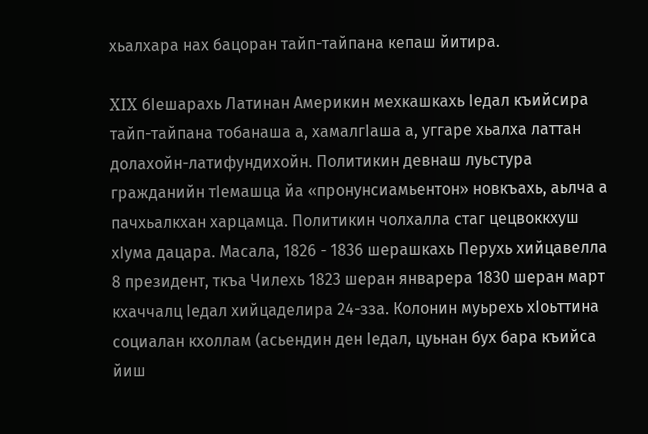хьалхара нах бацоран тайп-тайпана кепаш йитира.

XIX бӀешарахь Латинан Америкин мехкашкахь Ӏедал къийсира тайп-тайпана тобанаша а, хамалгӀаша а, уггаре хьалха латтан долахойн-латифундихойн. Политикин девнаш луьстура гражданийн тӀемашца йа «пронунсиамьентон» новкъахь, аьлча а пачхьалкхан харцамца. Политикин чолхалла стаг цецвоккхуш хӀума дацара. Масала, 1826 - 1836 шерашкахь Перухь хийцавелла 8 президент, ткъа Чилехь 1823 шеран январера 1830 шеран март кхаччалц Ӏедал хийцаделира 24-зза. Колонин муьрехь хӀоьттина социалан кхоллам (асьендин ден Ӏедал, цуьнан бух бара къийса йиш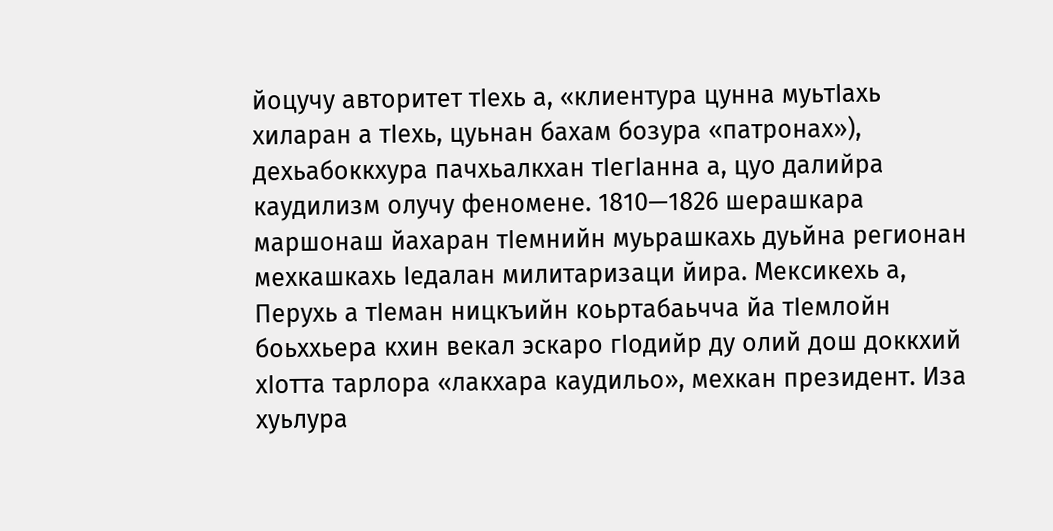йоцучу авторитет тӀехь а, «клиентура цунна муьтӀахь хиларан а тӀехь, цуьнан бахам бозура «патронах»), дехьабоккхура пачхьалкхан тӀегӀанна а, цуо далийра каудилизм олучу феномене. 1810—1826 шерашкара маршонаш йахаран тӀемнийн муьрашкахь дуьйна регионан мехкашкахь Ӏедалан милитаризаци йира. Мексикехь а, Перухь а тӀеман ницкъийн коьртабаьчча йа тӀемлойн боьххьера кхин векал эскаро гӀодийр ду олий дош доккхий хӀотта тарлора «лакхара каудильо», мехкан президент. Иза хуьлура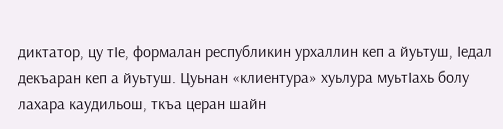диктатор, цу тӀе, формалан республикин урхаллин кеп а йуьтуш, Ӏедал декъаран кеп а йуьтуш. Цуьнан «клиентура» хуьлура муьтӀахь болу лахара каудильош, ткъа церан шайн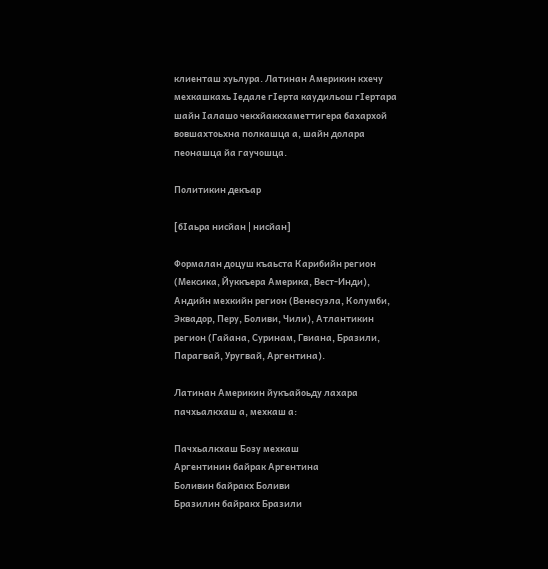клиенташ хуьлура. Латинан Америкин кхечу мехкашкахь Ӏедале гӀерта каудильош гӀертара шайн Ӏалашо чекхйаккхаметтигера бахархой вовшахтоьхна полкашца а, шайн долара пеонашца йа гаучошца.

Политикин декъар

[бӀаьра нисйан | нисйан]

Формалан доцуш къаьста Карибийн регион (Мексика, Йуккъера Америка, Вест-Инди), Андийн мехкийн регион (Венесуэла, Колумби, Эквадор, Перу, Боливи, Чили), Атлантикин регион (Гайана, Суринам, Гвиана, Бразили, Парагвай, Уругвай, Аргентина).

Латинан Америкин йукъайоьду лахара пачхьалкхаш а, мехкаш а:

Пачхьалкхаш Бозу мехкаш
Аргентинин байрак Аргентина
Боливин байракх Боливи
Бразилин байракх Бразили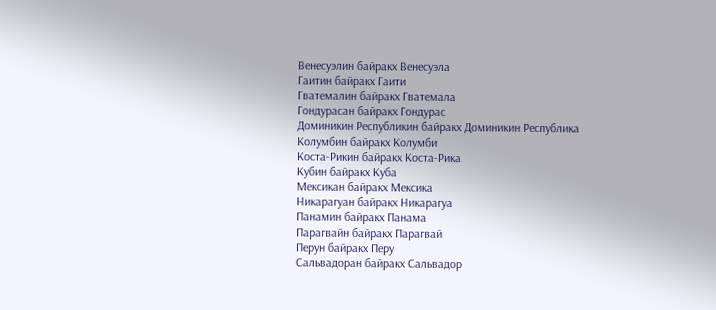Венесуэлин байракх Венесуэла
Гаитин байракх Гаити
Гватемалин байракх Гватемала
Гондурасан байракх Гондурас
Доминикин Республикин байракх Доминикин Республика
Колумбин байракх Колумби
Коста-Рикин байракх Коста-Рика
Кубин байракх Куба
Мексикан байракх Мексика
Никарагуан байракх Никарагуа
Панамин байракх Панама
Парагвайн байракх Парагвай
Перун байракх Перу
Сальвадоран байракх Сальвадор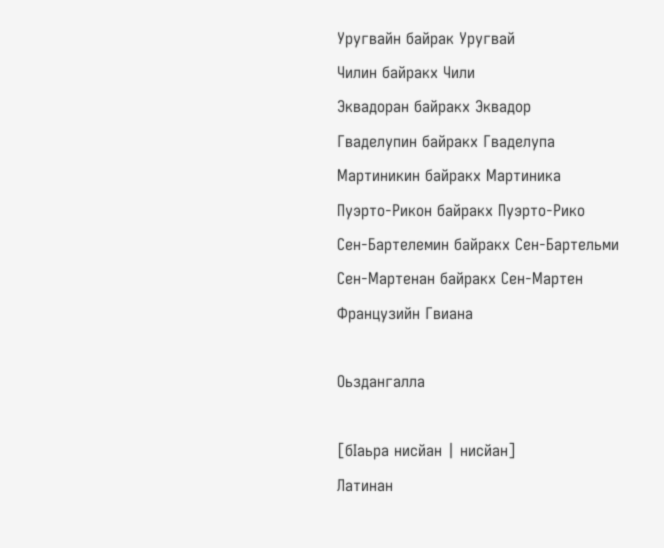Уругвайн байрак Уругвай
Чилин байракх Чили
Эквадоран байракх Эквадор
Гваделупин байракх Гваделупа
Мартиникин байракх Мартиника
Пуэрто-Рикон байракх Пуэрто-Рико
Сен-Бартелемин байракх Сен-Бартельми
Сен-Мартенан байракх Сен-Мартен
Французийн Гвиана

Оьздангалла

[бӀаьра нисйан | нисйан]
Латинан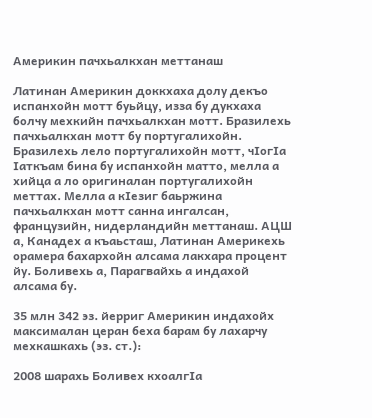Америкин пачхьалкхан меттанаш

Латинан Америкин доккхаха долу декъо испанхойн мотт буьйцу, изза бу дукхаха болчу мехкийн пачхьалкхан мотт. Бразилехь пачхьалкхан мотт бу португалихойн. Бразилехь лело португалихойн мотт, чӀогӀа Ӏаткъам бина бу испанхойн матто, мелла а хийца а ло оригиналан португалихойн меттах. Мелла а кӀезиг баьржина пачхьалкхан мотт санна ингалсан, французийн, нидерландийн меттанаш. АЦШ а, Канадех а къаьсташ, Латинан Америкехь орамера бахархойн алсама лакхара процент йу. Боливехь а, Парагвайхь а индахой алсама бу.

35 млн 342 эз. йерриг Америкин индахойх максималан церан беха барам бу лахарчу мехкашкахь (эз. ст.):

2008 шарахь Боливех кхоалгӀа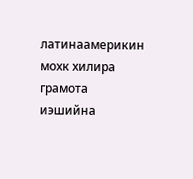латинаамерикин мохк хилира грамота иэшийна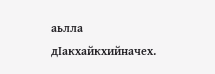аьлла дӀакхайкхийначех.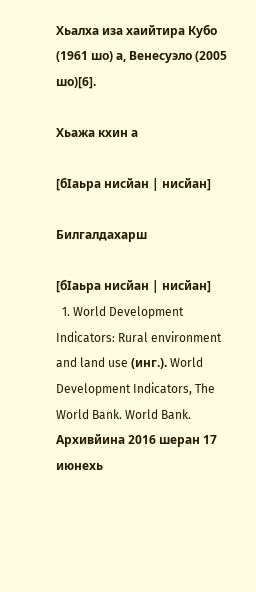Хьалха иза хаийтира Кубо (1961 шо) а, Венесуэло (2005 шо)[6].

Хьажа кхин а

[бӀаьра нисйан | нисйан]

Билгалдахарш

[бӀаьра нисйан | нисйан]
  1. World Development Indicators: Rural environment and land use (инг.). World Development Indicators, The World Bank. World Bank. Архивйина 2016 шеран 17 июнехь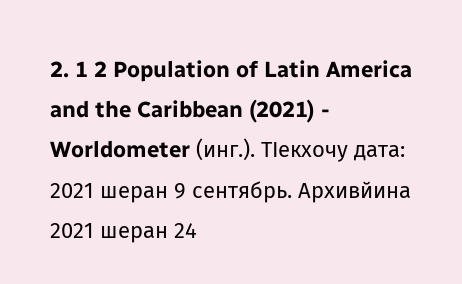2. 1 2 Population of Latin America and the Caribbean (2021) - Worldometer (инг.). ТӀекхочу дата: 2021 шеран 9 сентябрь. Архивйина 2021 шеран 24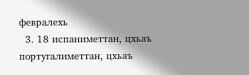февралехь
  3. 18 испаниметтан, цхьаъ португалиметтан, цхьаъ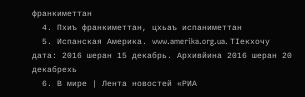франкиметтан
  4. Пхиъ франкиметтан, цхьаъ испаниметтан
  5. Испанская Америка. www.amerika.org.ua. ТӀекхочу дата: 2016 шеран 15 декабрь. Архивйина 2016 шеран 20 декабрехь
  6. В мире | Лента новостей «РИА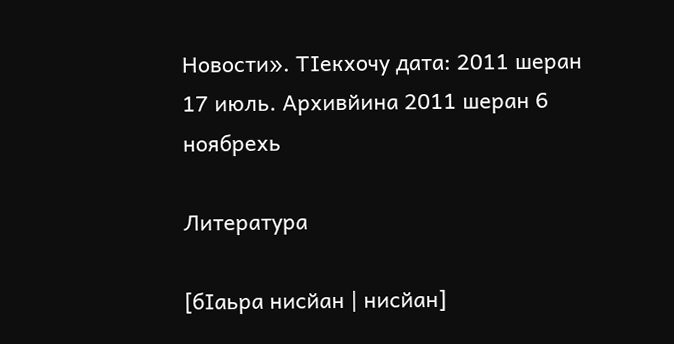Новости». ТӀекхочу дата: 2011 шеран 17 июль. Архивйина 2011 шеран 6 ноябрехь

Литература

[бӀаьра нисйан | нисйан]